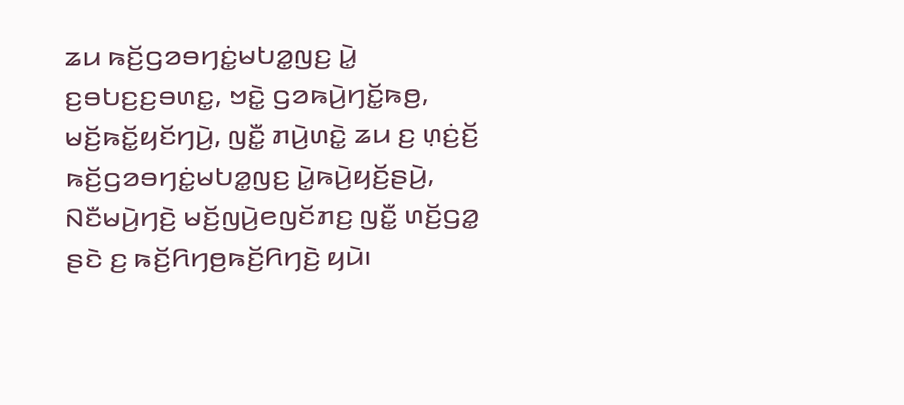ꤘꤣ ꤒꤢꤩ꤬ꤞꤤꤋꤚꤢꤦ꤭ꤗꤝꤤ꤭ꤜꤢ꤬ ꤣꤧ꤭ ꤢ꤬ꤋꤝꤢ꤬ꤢ꤬ꤋꤛꤢ꤭, ꤠꤢꤧ꤭ ꤞꤤꤒꤣꤧ꤬ꤚꤢꤩ꤭ꤒꤥ꤬, ꤗꤢꤩ꤬ꤒꤢꤩ꤭ꤟꤢꤩꤚꤣꤧ꤬, ꤜꤢꤪ꤭ ꤊꤣꤧ꤬ꤛꤢꤧ꤭ ꤘꤣ ꤢ꤬ ꤛ꤫ꤢꤦ꤬ꤢꤩ꤬ ꤒꤢꤩ꤬ꤞꤤꤋꤚꤢꤦ꤭ꤗꤝꤤ꤭ꤜꤢ꤬ ꤣꤧ꤭ꤒꤣꤧ꤬ꤟꤢꤩ꤬ꤔꤣꤧ꤬, ꤡꤢꤪꤗꤣꤧ꤬ꤚꤢꤧ꤬ ꤗꤢꤩ꤬ꤜꤣꤧ꤬ꤕꤜꤢꤩꤊꤢ꤬ ꤜꤢꤪ꤭ ꤛꤢꤩ꤬ꤞꤤ꤭ ꤔꤢꤧ ꤢ꤬ ꤒꤢꤩ꤬ꤖꤚꤥ꤬ꤒꤢꤩ꤬ꤖꤚꤢꤧ꤬ ꤟꤣꤧ꤯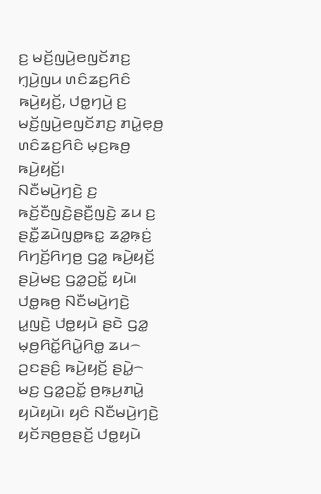ꤢ꤬ ꤗꤢꤩ꤬ꤜꤣꤧ꤬ꤕꤜꤢꤩꤊꤢ꤬ ꤚ꤫ꤣꤧ꤬ꤜꤣ ꤛꤢꤨꤘꤢ꤬ꤖꤢꤨ ꤒꤣꤧ꤬ꤟꤢꤩ꤬, ꤓꤥ꤭ꤚꤣꤧ꤬ ꤢ꤬ ꤗꤢꤩ꤬ꤜꤣꤧ꤬ꤕꤜꤢꤩꤊꤢ꤬ ꤊꤣꤧ꤭ꤕ꤫ꤥ꤬ ꤛꤢꤨꤘꤢ꤬ꤖꤢꤨ ꤗ꤫ꤢ꤬ꤒꤥ꤬ ꤒꤣꤧ꤬ꤟꤢꤩ꤬꤯
ꤡꤢꤪꤗꤣꤧ꤬ꤚꤢꤧ꤬ ꤢ꤬ ꤒꤢꤩ꤬ꤢꤪꤜꤢꤧ꤬ꤔꤢꤪ꤬ꤜꤢꤧ꤬ ꤘꤣ ꤢ꤬ ꤔꤢꤪ꤭ꤘꤣꤧꤜꤥ꤭ꤒꤢ꤭ ꤘꤤ꤭ꤒ꤫ꤢꤦ꤬ ꤖꤚꤢꤩ꤬ꤖꤚꤥ꤬ ꤞꤤ꤭ ꤒꤣꤧ꤬ꤟꤢꤩ꤬ ꤔꤣꤧ꤬ꤗꤢ꤬ ꤞꤤ꤭ꤑꤢꤩ꤭ ꤟꤣꤧ꤯ ꤓꤥ꤭ꤒꤥ꤬ ꤡꤢꤪꤗꤣꤧ꤬ꤚꤢꤧ꤬ ꤣ꤭ꤜꤢꤧ꤬ ꤓꤥ꤭ꤟꤣꤧ ꤔꤢꤧ ꤞꤤ꤭ ꤗ꤫ꤥ꤬ꤖꤢꤩ꤭ꤖꤣꤧ꤭ꤖꤥ꤭ ꤘꤣ꤮ ꤑꤢꤔꤢꤨ꤬ ꤒꤣꤧ꤬ꤟꤢꤩ꤬ ꤔꤣꤧ꤭꤮ ꤗꤢ꤬ ꤞꤤ꤭ꤑꤢꤩ꤭ ꤥ꤬ꤒ꤫ꤣ꤬ꤊꤣꤧ꤭ ꤟꤣꤧꤟꤣꤧ꤯ ꤟꤢꤨ ꤡꤢꤪꤗꤣꤧ꤬ꤚꤢꤧ꤬ ꤟꤢꤩꤏꤥ꤬ꤥ꤬ꤔꤢꤩ꤬ ꤓꤥ꤭ꤟꤣꤧ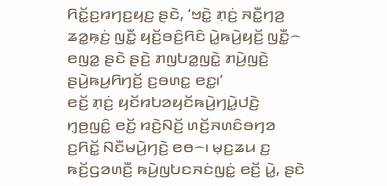ꤖꤢꤩ꤭ꤢ꤬ꤙꤚꤢ꤬ꤟꤢ꤬ ꤔꤢꤧ, ‘ꤠꤢꤧ꤭ ꤊ꤫ꤢꤦ꤬ ꤏꤢꤪ꤭ꤚꤤ꤬ ꤘꤤ꤭ꤒ꤫ꤢꤦ꤬ ꤜꤢꤪ꤭ ꤟꤢꤩ꤬ꤋꤢꤨ꤬ꤖꤢꤨ ꤣꤧ꤭ꤒꤣꤧ꤬ꤟꤢꤩ꤬ ꤜꤢꤪ꤭꤮ ꤕꤜꤤ꤭ ꤔꤢꤧ ꤔꤢꤧ꤬ ꤊꤜꤝꤤ꤭ꤜꤢꤧ꤭ ꤊꤣꤧ꤬ꤜꤢꤧ꤬ ꤔꤣꤧ꤬ꤒꤣ꤬ꤖꤚꤢꤩ꤬ ꤢ꤬ꤋꤛꤢ꤭ ꤕꤢ꤭꤯’
ꤕꤢꤩ꤬ ꤊ꤫ꤢꤦ꤬ ꤟꤢꤩꤙꤝꤤꤟꤢꤩꤒꤣꤧ꤬ꤚꤣꤧ꤭ꤓꤢꤧ꤬ ꤚ꤫ꤥ꤬ꤜꤢꤨ꤭ ꤕꤢꤩ꤬ ꤙꤢꤧ꤬ꤡꤢꤩ꤬ ꤛꤢꤩ꤬ꤏꤛꤢꤨꤋꤚꤤ ꤢ꤬ꤖꤢꤩ꤭ ꤡꤢꤪꤗꤣꤧ꤬ꤚꤢꤧ꤬ ꤕꤥ꤮꤯ ꤗ꤫ꤢ꤬ꤘꤣ ꤢ꤬ ꤒꤢꤩ꤬ꤞꤤꤛꤢꤪ꤬ ꤒꤣꤧ꤬ꤜꤝꤢꤏꤢꤦꤜꤢꤦ꤭ ꤕꤢꤩ꤬ ꤣꤧ꤭, ꤔꤢꤧ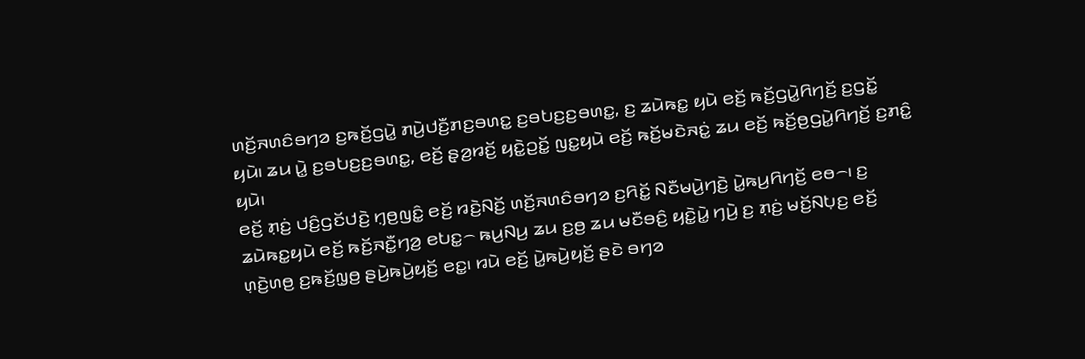ꤛꤢꤩ꤬ꤏꤛꤢꤨꤋꤚꤤ ꤢ꤬ꤒꤢꤩ꤬ꤞꤣꤧ꤭ ꤊꤣꤧ꤬ꤓꤢꤪ꤬ꤊꤢ꤬ꤋꤛꤢ꤭ ꤢ꤬ꤋꤝꤢ꤬ꤢ꤬ꤋꤛꤢ꤭, ꤢ꤬ ꤘꤣꤧꤒꤢ꤭ ꤟꤣꤧ ꤕꤢꤩ꤬ ꤒꤢꤩ꤬ꤞꤣꤧ꤭ꤖꤚꤢꤩ꤬ ꤢ꤬ꤞꤢꤩ꤭ ꤟꤣꤧ꤯ ꤘꤣ ꤣꤧ꤭ ꤢ꤬ꤋꤝꤢ꤬ꤢ꤬ꤋꤛꤢ꤭, ꤕꤢꤩ꤬ ꤔ꤫ꤤ꤬ꤙꤢꤩ꤬ ꤟꤢꤧ꤭ꤑꤢꤩ꤭ ꤜꤢ꤭ꤟꤣꤧ ꤕꤢꤩ꤬ ꤒꤢꤩ꤬ꤗꤢꤧꤏꤢꤦ꤭ ꤘꤣ ꤕꤢꤩ꤬ ꤒꤢꤩ꤬ꤥ꤬ꤞꤣꤧ꤭ꤖꤚꤢꤩ꤬ ꤢ꤬ꤊꤢꤨ꤭ ꤟꤣꤧ꤯
ꤕꤢꤩ꤬ ꤊ꤫ꤢꤦ꤬ ꤓꤢꤨ꤬ꤞꤢꤩꤓꤢꤧ꤬ ꤚ꤫ꤥ꤬ꤜꤢꤨ꤭ ꤕꤢꤩ꤬ ꤙꤢꤧ꤬ꤡꤢꤩ꤬ ꤛꤢꤩ꤬ꤏꤛꤢꤨꤋꤚꤤ ꤢ꤬ꤖꤢꤩ꤭ ꤡꤢꤪꤗꤣꤧ꤬ꤚꤢꤧ꤬ ꤣꤧ꤭ꤒꤣ꤬ꤖꤚꤢꤩ꤬ ꤕꤥ꤮꤯ ꤢ꤬ ꤘꤣꤧꤒꤢ꤭ꤟꤣꤧ ꤕꤢꤩ꤬ ꤒꤢꤩ꤬ꤏꤢꤪ꤭ꤚꤤ꤬ ꤕꤝꤢ꤭꤮ ꤒꤣ꤬ꤡꤣ꤬ ꤘꤣ ꤢ꤬ꤥ꤬ ꤘꤣ ꤗꤢꤪꤋꤢꤨ꤬ ꤟꤢꤧ꤭ꤣꤧ꤭ ꤚꤣꤧ꤬ ꤢ꤬ ꤊ꤫ꤢꤦ꤬ ꤗꤢꤩ꤬ꤡꤝ꤫ꤢ꤬ ꤕꤢꤩ꤬ ꤛ꤫ꤢꤧ꤬ꤛꤥ꤬ ꤢ꤬ꤒꤢꤩ꤬ꤜ꤫ꤥ꤬ ꤔꤣꤧ꤬ꤒꤣꤧ꤬ꤟꤢꤩ꤬ ꤕꤢ꤭꤯ ꤙꤣꤧ ꤕꤢꤩ꤬ ꤣꤧ꤭ꤒꤣꤧ꤬ꤟꤢꤩ꤬ ꤔꤢꤧ ꤋꤚꤤ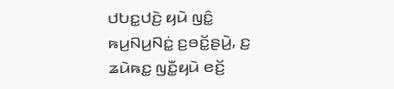ꤓꤝꤢ꤭ꤓꤢꤧ꤬ ꤟꤣꤧ ꤜꤢꤨ꤭ ꤒꤣ꤬ꤡꤣ꤬ꤡꤢꤦ꤭ ꤢ꤬ꤋꤢꤩ꤭ꤔꤣꤧ꤬, ꤢ꤬ ꤘꤣꤧꤒꤢ꤭ ꤜꤢꤪ꤭ꤟꤣꤧ ꤕꤢꤩ꤬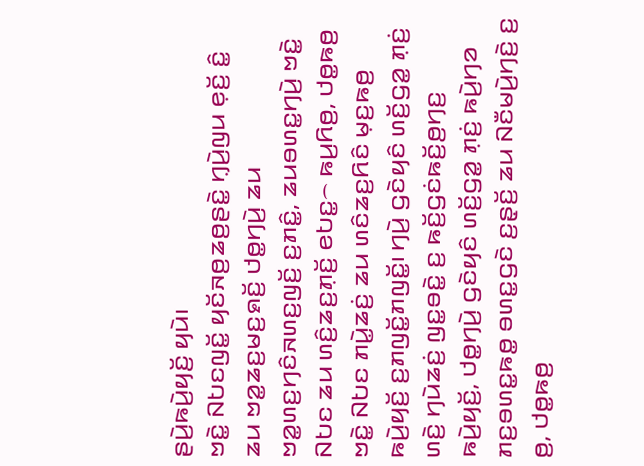ꤔꤣꤧ꤬ꤒꤣꤧ꤬ꤟꤢꤩ꤬ ꤟꤣꤧ꤯
ꤠꤢꤧ꤭ ꤡꤝꤢꤜꤢꤩ꤭ ꤟꤢꤩꤏꤥ꤬ꤘꤥ꤬ꤔꤢꤧ꤭ ꤚ꤫ꤣꤧ꤬ꤜꤣ ꤕ꤫ꤢꤩ꤬ ꤢꤨ꤭ ꤘꤣ ꤠꤤ꤭ꤘꤢ꤬ꤗꤢ꤬ꤎꤢꤩ꤬ ꤓꤥ꤭ꤚꤣꤧ꤬ ꤘꤣ ꤠꤤ꤭ꤛꤢ꤬ꤚꤢꤨꤏꤛꤢ꤬ꤜꤢꤩ꤬ ꤢ꤬ꤊꤢꤨ꤭, ꤘꤣꤋꤛꤢ꤭ꤚꤣꤧ꤬ ꤠꤢꤧ꤭ ꤡꤝꤢ ꤘꤣ ꤛꤢꤨ꤬ꤘꤢ꤬ꤊ꤫ꤢꤩ꤬ ꤕꤝꤢ꤭꤮ ꤒꤣ꤬ꤖꤥ꤬, ꤓꤥ꤭ꤒꤥ꤬ ꤠꤢꤧ꤭ ꤡꤝꤢ ꤊꤣꤧ꤭ꤘꤢꤦ꤬ ꤘꤣ ꤛꤢꤨꤘꤢ꤬ꤖꤢꤨ ꤗ꤫ꤢ꤬ꤒꤥ꤬ ꤒꤣꤧ꤬ꤟꤢꤩ꤬ ꤢ꤬ꤊꤜꤢꤩ꤭ꤊꤜꤢꤩ꤭꤯ ꤚꤣꤧ꤬ ꤞꤢꤧꤟꤢꤨ ꤛꤢꤩ꤬ꤞꤤ꤭ ꤊ꤫ꤢꤦ꤬ ꤛꤢꤧ꤬ ꤚꤣꤧꤘꤢꤦ꤬ ꤜꤢ꤭ꤋꤢꤧ꤭ ꤢ꤬ ꤒꤢꤩ꤬ꤞꤢꤦꤒꤢꤩ꤬ꤥ꤬ꤚꤢ꤬ ꤒꤣꤧ꤬ꤟꤢꤩ꤬, ꤓꤥ꤭ꤚꤣꤧ꤬ ꤞꤢꤧꤟꤢꤨ ꤛꤢꤩ꤬ꤞꤤ꤭ ꤊ꤫ꤢꤦ꤬ ꤒꤣꤧ꤬ꤚꤤ ꤊꤢ꤬ꤋꤛꤢ꤭ꤒꤥ꤭ ꤋꤛꤢ꤭ꤞꤢꤧ ꤢ꤬ꤔ꤫ꤢꤩ꤬ ꤘꤣ ꤡꤢꤪꤗꤣꤧ꤬ꤚꤢꤧ꤬ ꤢ꤬ ꤥ꤬, ꤓꤥ꤭ꤒꤥ꤬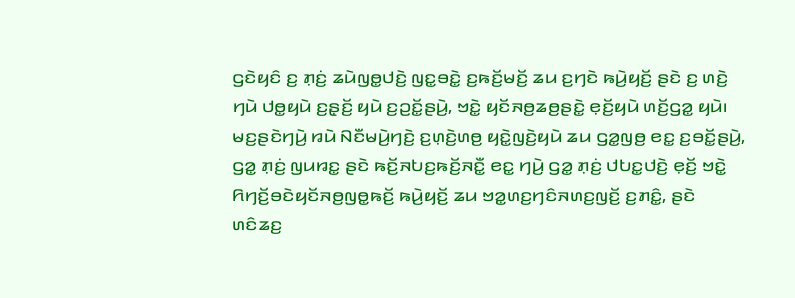ꤞꤢꤧꤟꤢꤨ ꤢ꤬ ꤊ꤫ꤢꤦ꤬ ꤘꤣꤧꤜꤥ꤭ꤓꤢꤧ꤬ ꤜꤢ꤭ꤋꤢꤧ꤭ ꤢ꤬ꤒꤢꤩ꤬ꤗꤢꤩ꤬ ꤘꤣ ꤢ꤬ꤚꤢꤧ ꤒꤣꤧ꤬ꤟꤢꤩ꤬ ꤔꤢꤧ ꤢ꤬ ꤛꤢꤧ꤬ ꤚꤣꤧ ꤓꤥ꤭ꤟꤣꤧ ꤢ꤬ꤔ꤫ꤢꤩ꤬ ꤟꤣꤧ ꤢ꤬ꤑꤢꤩ꤭ꤔꤣꤧ꤬, ꤠꤢꤧ꤭ ꤟꤢꤩꤏꤥ꤬ꤘꤥ꤬ꤔꤢꤧ꤭ ꤕ꤫ꤢꤩ꤬ꤟꤣꤧ ꤛꤢꤩ꤬ꤞꤤ꤭ ꤟꤣꤧ꤯
ꤗꤢ꤬ꤔꤢꤧꤚꤣꤧ꤬ ꤙꤣꤧ ꤡꤢꤪꤗꤣꤧ꤬ꤚꤢꤧ꤬ ꤢ꤬ꤛ꤫ꤢꤧ꤬ꤛꤥ꤬ ꤟꤢꤧ꤭ꤜꤢꤧ꤬ꤟꤣꤧ ꤘꤣ ꤞꤤ꤭ꤜꤥ꤬ ꤕꤢ꤭ ꤢ꤬ꤋꤢꤩ꤭ꤔꤣꤧ꤬, ꤞꤤ꤭ ꤊ꤫ꤢꤦ꤬ ꤜꤣꤙꤢ꤭ ꤔꤢꤧ ꤒꤢꤩ꤬ꤏꤝꤢ꤬ꤒꤢꤩ꤬ꤏꤢꤪ꤭ ꤕꤢ꤭ ꤚꤣꤧ꤬ ꤞꤤ꤭ ꤊ꤫ꤢꤦ꤬ ꤓꤝꤢ꤭ꤓꤢꤧ꤬ ꤕ꤫ꤢꤩ꤬ ꤠꤢꤧ꤭ ꤖꤚꤢꤩ꤬ꤋꤢꤧꤟꤢꤩꤏꤥ꤬ꤜꤥ꤭ꤒꤢꤩ꤬ ꤒꤣꤧ꤬ꤟꤢꤩ꤬ ꤘꤣ ꤠꤤ꤭ꤛꤢ꤬ꤚꤢꤨꤏꤛꤢ꤬ꤜꤢꤩ꤬ ꤢ꤬ꤊꤢꤨ꤭, ꤔꤢꤧ ꤛꤢꤨꤘꤢ꤬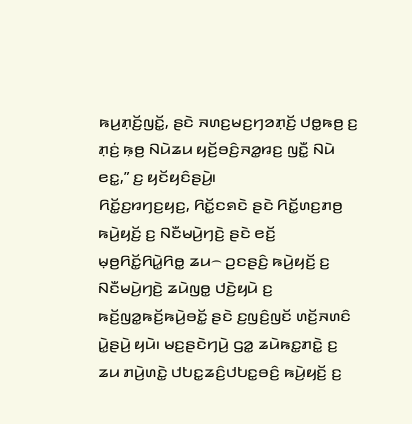ꤒꤣ꤬ꤊ꤫ꤢꤩ꤬ꤜꤢꤩ꤭, ꤔꤢꤧ ꤏꤛꤢ꤬ꤗꤢ꤬ꤚꤤꤊ꤫ꤢꤩ꤬ ꤓꤥ꤭ꤒꤥ꤬ ꤢ꤬ ꤊ꤫ꤢꤦ꤬ ꤒ꤫ꤥ꤬ ꤡꤣꤧꤘꤣ ꤟꤢꤩ꤬ꤋꤢꤨ꤬ꤏꤤ꤭ꤙꤢ꤬ ꤜꤢꤪ꤭ ꤡꤣꤧ ꤕꤢ꤭,” ꤢ꤬ ꤟꤢꤩꤟꤢꤨꤔꤣꤧ꤬꤯
ꤖꤢꤩ꤭ꤢ꤬ꤙꤚꤢ꤬ꤟꤢ꤬, ꤖꤢꤩ꤭ꤢꤎꤢꤧ ꤔꤢꤧ ꤖꤢꤩ꤭ꤛꤢ꤬ꤊꤥ꤬ ꤒꤣꤧ꤬ꤟꤢꤩ꤬ ꤢ꤬ ꤡꤢꤪꤗꤣꤧ꤬ꤚꤢꤧ꤬ ꤔꤢꤧ ꤕꤢꤩ꤬ ꤗ꤫ꤥ꤬ꤖꤢꤩ꤭ꤖꤣꤧ꤭ꤖꤥ꤭ ꤘꤣ꤮ ꤑꤢꤔꤢꤨ꤬ ꤒꤣꤧ꤬ꤟꤢꤩ꤬ ꤢ꤬ ꤡꤢꤪꤗꤣꤧ꤬ꤚꤢꤧ꤬ ꤘꤣꤧꤜꤥ꤭ ꤓꤢꤧ꤬ꤟꤣꤧ ꤢ꤬ ꤒꤢꤩ꤬ꤜꤤ꤭ꤒꤢꤩ꤬ꤒꤣꤧ꤬ꤋꤢꤩ꤭ ꤔꤢꤧ ꤢ꤬ꤜꤢꤨ꤬ꤜꤢꤩ ꤛꤢꤩ꤬ꤏꤛꤢꤨ ꤣꤧ꤭ꤔꤣꤧ꤬ ꤟꤣꤧ꤯ ꤗꤢ꤬ꤔꤢꤧꤚꤣꤧ꤬ ꤞꤤ꤭ ꤘꤣꤧꤒꤢ꤭ꤊꤢꤧ꤭ ꤢ꤬ ꤘꤣ ꤊꤣꤧ꤬ꤛꤢꤧ꤭ ꤓꤝꤢ꤭ꤘꤢꤨ꤬ꤓꤝꤢ꤭ꤋꤢꤨ꤬ ꤒꤣꤧ꤬ꤟꤢꤩ꤬ ꤢ꤬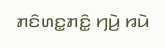ꤊꤢꤨꤛꤢ꤭ꤊꤢꤨ꤭ ꤚꤣꤧ꤬ ꤙꤣꤧ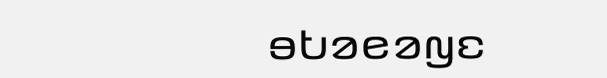ꤋꤝꤤꤕꤤꤜꤢ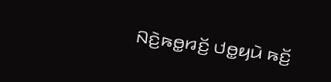ꤡꤢꤧ꤬ꤒꤥ꤭ꤙꤢꤩ꤬ ꤓꤥ꤭ꤟꤣꤧ ꤒꤢꤩ꤬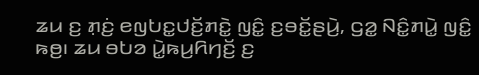ꤘꤣ ꤢ꤬ ꤊ꤫ꤢꤦ꤬ ꤕꤜꤝꤢ꤭ꤓꤢꤩ꤬ꤊꤢꤧ꤭ ꤜꤢꤨ꤭ ꤢ꤬ꤋꤢꤩ꤭ꤔꤣꤧ꤬, ꤞꤤ꤭ ꤡꤢꤨ꤭ꤊꤣꤧ꤭ ꤜꤢꤨ꤭ ꤒꤥ꤬꤯ ꤘꤣ ꤋꤝꤤ ꤣꤧ꤭ꤒꤣ꤬ꤖꤚꤢꤩ꤬ ꤢ꤬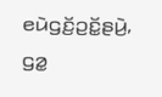ꤕꤣꤧꤞꤢꤩ꤬ꤑꤢꤩ꤭ꤔꤣꤧ꤬, ꤞꤤ꤭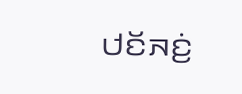ꤓꤢꤩꤏꤢꤦ꤬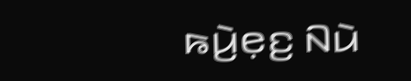ꤒꤣꤧ꤬ꤕ꤫ꤢ꤬ ꤡꤣꤧ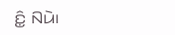ꤢꤨ꤭ ꤡꤣꤧ꤯